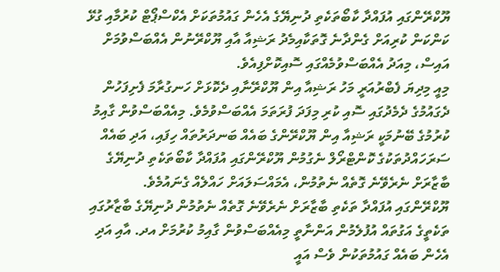ޔޫކްރޭންގައި އުފައްދާ ކާބޯތަކެތި ދުނިޔޭގެ އެހެން ގައުމުތަކަށް އެކްސްޕޯޓް ކުރުމާއި ގުޅޭ ކަންކަން ކުރިއަށް ގެންދާނެ ގޮތަކާއިމެދު ރަޝިއާ އާއި ޔޫކްރޭނުން އެއްބަސްވުމަށް އައިސް، މިއަދު އެއްބަސްވުމެއްގައި ސޮއިކޮށްފިއެވެ.
މިއީ މިދިޔަ ފެބްރުއަރީ މަހު ރަޝިއާ އިން ޔޫކްރޭނާއި ދެކޮޅަށް ހަނގުރާމަ ފެށިފަހުން ދެގައުމުގެ ދެމެދުގައި ސޮއި ކުރި މިފަދަ ފުރަތަމަ އެއްބަސްވުމެވެ. މިއެއްބަސްވުން ގާއިމު ކުރުމުގެ ބޭނުމަކީ ރަޝިއާ އިން ޔޫކްރޭންގެ ބައެއް ބަނދަރުތައް ހިފައި، އަދި ބައެއް ސަރަހައްދުތަކުގެ ކޮންޓްރޯލް ނެގުމުން ޔޫކްރޭންގައި އުފައްދާ ކާބޯތަކެތި ދުނިޔޭގެ ބާޒާރަށް ނެރެވޭނެ ގޮތެއް ނެތުމުން، އެމައްސަލައަށް ހައްލެއް ގެނައުމެވެ.
ޔޫކްރޭންގައި އުފައްދާ ތަކެތި ބާޒާރަށް ނެރެވޭނެ ގޮތެއް ނެތުމުން ދުނިޔޭގެ ބާޒާރުގައި ތަކެތީގެ އަގުތައް އުފުލެމުން އަންނާތީ މިއެއްބަސްވުން ގާއިމު ކުރުމަށް އދ. އާއި އަދި އެހެން ބައެއް ގައުމުތަކުން ވެސް އައީ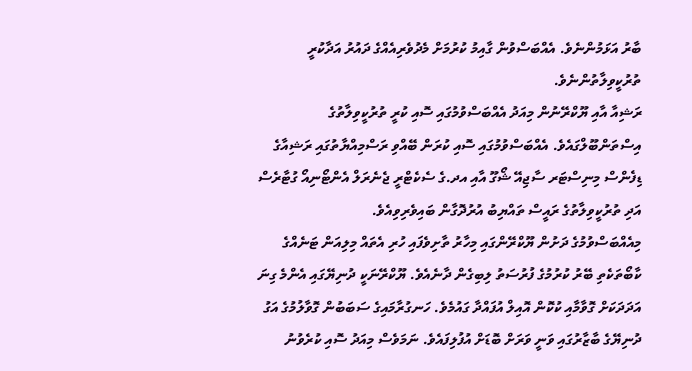ބާރު އަޅަމުންނެވެ. އެއްބަސްވުން ގާއިމު ކުރުމަށް މެދުވެރިއެއްގެ ދައުރު އަދާކުރީ ތުރުކީވިލާތުންނެވެ.
ރަޝިއާ އާއި ޔޫކްރޭނުން މިއަދު އެއްބަސްވުމުގައި ސޮއި ކުރީ ތުރުކީވިލާތުގެ އިސްތަންބޫލްގައެވެ. އެއްބަސްވުމުގައި ސޮއި ކުރަން ބޭއްވި ރަސްމިއްޔާތުގައި ރަޝިއާގެ ޑިފެންސް މިނިސްޓަރ ސާޖިއޭ ޝޯގޫ އާއި އދ.ގެ ސެކެޓްރީ ޖެނެރަލް އެންޓޯނިއޯ ގުޓާރެސް އަދި ތުރުކީވިލާތުގެ ރައީސް ތައްޔިބު އުރުދޮގާން ބައިވެރިވިއެވެ.
މިއެއްބަސްވުމުގެ ދަށުން ޔޫކްރޭންގައި މިހާރު ތާށިވެފައި ހުރި އެތައް މިލިއަން ޓަނެއްގެ ކާބޯތަކެތި ބޭރު ކުރުމުގެ ފުރުސަތު ލިބިގެން ދާނެއެވެ. ޔޫކްރޭނަކީ ދުނިޔޭގައި އެންމެ ގިނަ އަދަދަކަށް ގޮވާމާއި ކުކޮން އޮއިލް އުފައްދާ ގައުމެވެ. ހަނގުރާމައިގެ ސަބަބުން ގޮވާލުމުގެ އަގު ދުނިޔޭގެ ބާޒާރުގައި ވަނީ ވަރަށް ބޮޑަށް އުފުލިފައެވެ. ނަމަވެސް މިއަދު ސޮއި ކުރެވުނު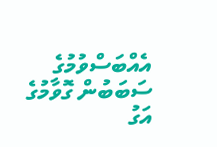އެއްބަސްވުމުގެ ސަބަބުން ގޮވާމުގެ އަގު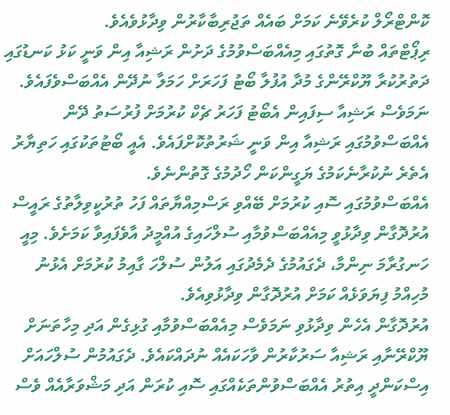ކޮންޓްރޯލް ކުރެވޭނެ ކަމަށް ބައެއް ތަޖުރިބާކާރުން ވިދާޅުވެއެވެ.
ރިޕޯޓްތައް ބުނާ ގޮތުގައި މިއެއްބަސްވުމުގެ ދަށުން ރަޝިއާ އިން ވަނީ ކަޅު ކަނޑުގައި ދަތުރުކުރާ ޔޫކްރޭންގެ މުދާ އުފުލާ ބޯޓު ފަހަރަށް ހަމަލާ ނުދޭން އެއްބަސްވެފައެވެ. ނަމަވެސް ރަޝިއާ ސިފައިން އެބޯޓު ފަހަރު ޗެކް ކުރުމަށް ފުރުސަތު ދޭން އެއްބަސްވުމުގައި ރަޝިއާ އިން ވަނީ ޝަރުތުކޮށްފައެވެ. އެއީ ބޯޓުތަކުގައި ހަތިޔާރު އެތެރެ ނުކުރާނެކަމުގެ ޔަގީންކަން ހޯދުމުގެ ގޮތުންނެވެ.
އެއްބަސްވުމުގައި ސޮއި ކުރުމަށް ބޭއްވި ރަސްމިއްޔާތައް ފަހު ތުރުކީވިލާތުގެ ރައީސް އުރުދޮގާން ވިދާޅުވީ މިއެއްބަސްވުމާއި ސުލްހައިގެ އުއްމީދު އާވެފައިވާ ކަމަށެވެ. މިއީ ހަނގުރާމަ ނިންމާ، ދެގައުމުގެ ދެމެދުގައި އަލުން ސުލްހަ ގާއިމު ކުރުމަށް އެޅުނު މުހިއްމު ފިޔަވަޅެއް ކަމަށް އުރުދޮގާން ވިދާޅުވިއެވެ.
އުރުދޮގާން އެހެން ވިދާޅުވި ނަމަވެސް މިއެއްބަސްވުމާއި ގުޅިގެން އަދި މިހާތަނަށް ޔޫކްރޭނާއި ރަޝިއާ ސަރުކާރުން ވާހަކައެއް ނުދައްކައެވެ. ދެގައުމުން ސުލްހައަށް އިސްކަންދީ އިތުރު އެއްބަސްވުންތަކެއްގައި ސޮއި ކުރަން އަދި މަޝްވަރާއެއް ވެސް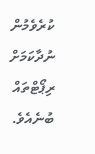ކުރެވެމުން ނުދާކަމަށް ރިޕޯޓްތައް ބުނެއެވެ.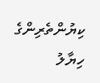ކިޔުންތެރިންގެ ހިޔާލު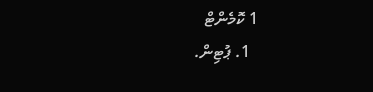1 ކޮމެންޓް
  1. ޕުޓިން.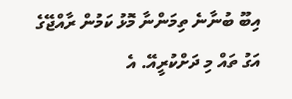އިބޫ ބުނާނެ ތިމަންނާ މޮޅު ކަމުން ރާއްޖޭގެ އަގު ތައް މި ދަށްކުރީއޭ. އެ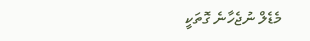މެޑެލް ނުޖެހާނެ ގޮތަކީ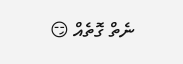ނެތް ގޮތެއް 😏